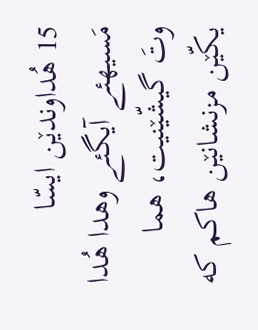15 هُداوندێن ایسّا مَسیهئے آیگئے وهدا هُدا وتَ گیشّێنیت، هما یکّێن مزنشانێن هاکم که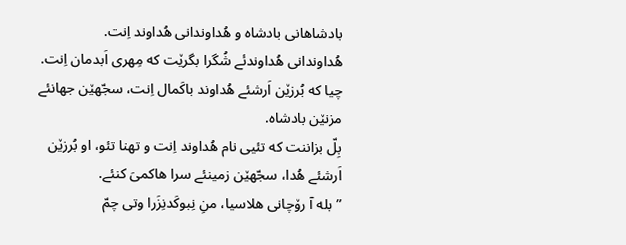بادشاهانی بادشاه و هُداوندانی هُداوند اِنت.
هُداوندانی هُداوندئے شُگرا بگرێت که مِهری اَبدمان اِنت.
چیا که بُرزێن اَرشئے هُداوند باکَمال اِنت، سجّهێن جهانئے مزنێن بادشاه.
بِلّ بزاننت که تئیی نام هُداوند اِنت و تهنا تئو، او بُرزێن اَرشئے هُدا، سجّهێن زمینئے سرا هاکمیَ کنئے.
”بله آ رۆچانی هلاسیا، منِ نِبوکَدنِزَرا وتی چمّ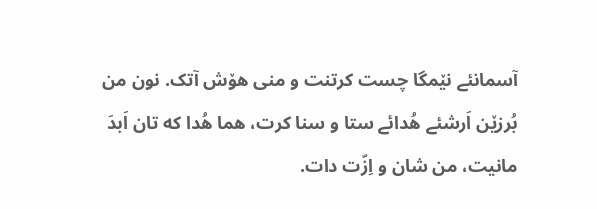آسمانئے نێمگا چست کرتنت و منی هۆش آتک. نون من بُرزێن اَرشئے هُدائے ستا و سنا کرت، هما هُدا که تان اَبدَ مانیت، من شان و اِزّت دات.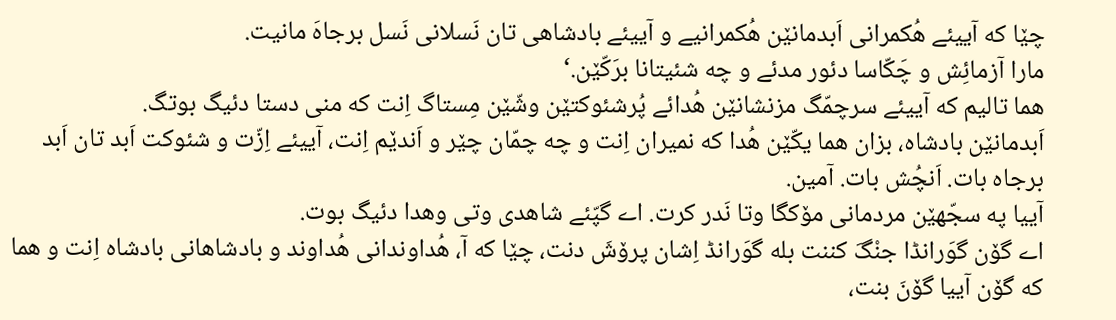چێا که آییئے هُکمرانی اَبدمانێن هُکمرانیے و آییئے بادشاهی تان نَسلانی نَسل برجاهَ مانیت.
مارا آزمائِش و چَکّاسا دئور مدئے و چه شئیتانا برَکّێن.‘
هما تالیم که آییئے سرچمّگ مزنشانێن هُدائے پُرشئوکتێن وشّێن مِستاگ اِنت که منی دستا دئیگ بوتگ.
اَبدمانێن بادشاه، بزان هما یکّێن هُدا که نمیران اِنت و چه چمّان چێر و اَندێم اِنت، آییئے اِزّت و شئوکت اَبد تان اَبد برجاه بات. اَنچُش بات. آمین.
آییا په سجّهێن مردمانی مۆکگا وتا نَدر کرت. اے گپّئے شاهدی وتی وهدا دئیگ بوت.
اے گۆن گوَرانڈا جنْگَ کننت بله گوَرانڈ اِشان پرۆشَ دنت، چێا که آ، هُداوندانی هُداوند و بادشاهانی بادشاه اِنت و هما که گۆن آییا گۆنَ بنت،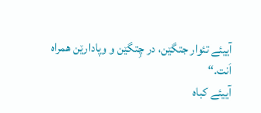آییئے تئوار جتگێن، در چِتگێن و وپادارێن همراه اَنت.“
آییئے کباه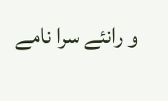و رانئے سرا نامے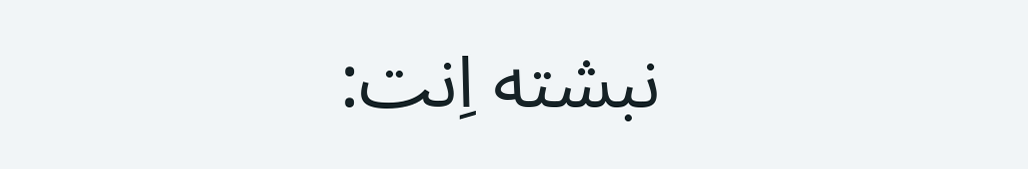نبشته اِنت: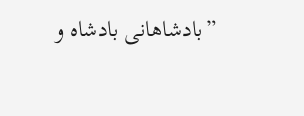”بادشاهانی بادشاه و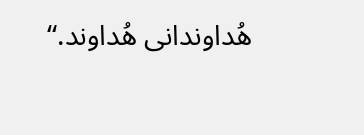هُداوندانی هُداوند.“